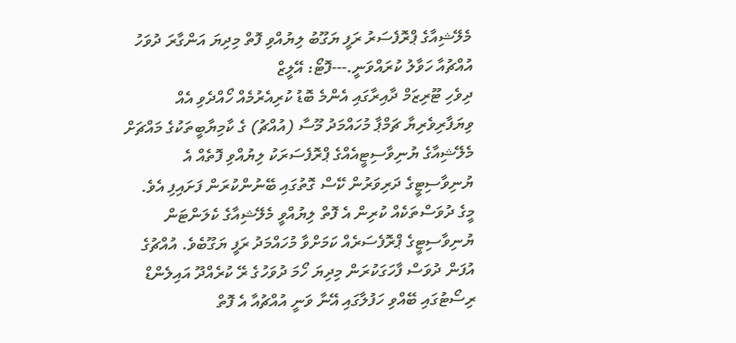މެލޭޝިއާގެ ޕްރޮފެސަރު ރަފީ ޔަގޫބު ލިޔުއްވި ފޮތް މިދިޔަ އަންގާރަ ދުވަހު އުއްޗުއާ ހަވާލު ކުރައްވަނީ.---ފޮޓޯ: އޭލީޒް
ދިވެހި ޓޫރިޒަމް ދާއިރާގައި އެންމެ ބޮޑު ކުރިއެރުމެއް ހޯއްދެވި އެއް ވިޔަފާރިވެރިޔާ ޗަމްޕާ މުހައްމަދު މޫސާ (އުއްޗު) ގެ ކާމިޔާބީތަކުގެ މައްޗަށް މެލޭޝިއާގެ ޔުނިވާސިޓީއެއްގެ ޕްރޮފެސަރަކު ލިޔުއްވި ފޮތެއް އެ ޔުނިވާސިޓީގެ ދަރިވަރުން ކޭސް ގޮތުގައި ބޭނުންކުރަން ފަށައިފި އެވެ.
މީގެ ދުވަސްތަކެއް ކުރިން އެ ފޮތް ލިޔުއްވީ މެލޭޝިއާގެ ކެލަންޓަން ޔުނިވާސިޓީގެ ޕްރޮފެސަރެއް ކަމަށްވާ މުހައްމަދު ރަފީ ޔަގޫބެވެ. އުއްޗުގެ އުފަން ދުވަސް ފާހަގަކުރަން މިދިޔަ ހޯމަ ދުވަހުގެ ރޭ ކުރެއްދޫ އައިލެންޑް ރިސޯޓުގައި ބޭއްވި ހަފުލާގައި އޭނާ ވަނީ އުއްޗުއާ އެ ފޮތް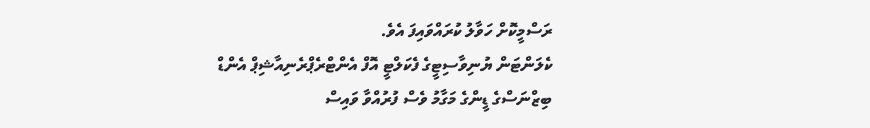ރަސްމީކޮށް ހަވާލު ކުރައްވައިފަ އެވެ.
ކެލަންޓަން ޔުނިވާސިޓީގެ ފެކަލްޓީ އޮފް އެންޓްރެޕްރެނިއާޝިޕް އެންޑް ބިޒްނަސްގެ ޑީންގެ މަގާމު ވެސް ފުރުއްވާ ވައިސް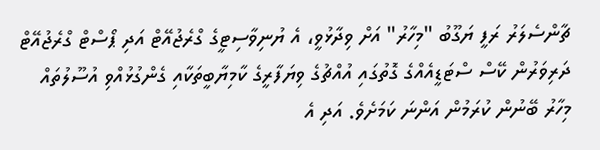ޗާންސެލަރު ރަފީ ޔަގޫބު "މިހާރު" އަށް ވިދާޅުވީ، އެ ޔުނިވާސިޓީގެ ގްރެޖުއޭޓް އަދި ޕޯސްޓް ގްރެޖުއޭޓް ދަރިވަރުން ކޭސް ސްޓަޑީއެއްގެ ގޮތުގައި އުއްޗުގެ ވިޔަފާރީގެ ކާމިޔާބީތަކާއި ގެންގުޅުއްވި އުސޫލުތައް މިހާރު ބޭނުން ކުރަމުން އަންނަ ކަމަށެވެ. އަދި އެ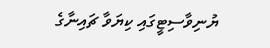ޔުނިވާސިޓީގައި ކިޔަވާ ޗައިނާގެ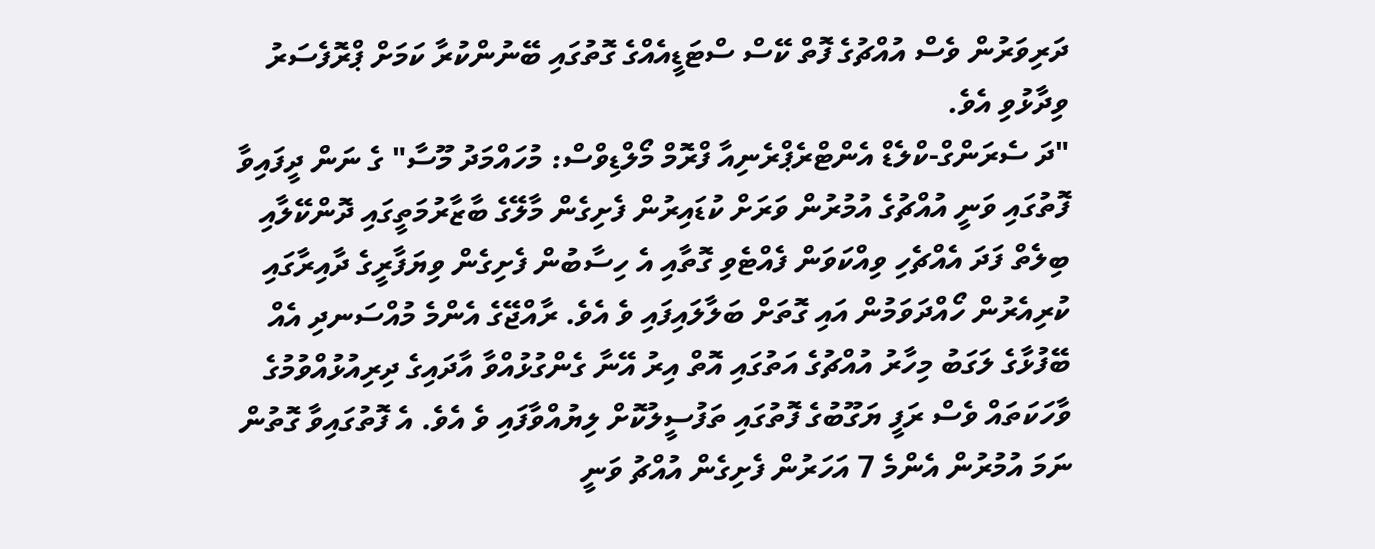ދަރިވަރުން ވެސް އުއްޗުގެ ފޮތް ކޭސް ސްޓަޑީއެއްގެ ގޮތުގައި ބޭނުންކުރާ ކަމަށް ޕްރޮފެސަރު ވިދާޅުވި އެވެ.
"ދަ ސެރަންގް-ކްލެޑް އެންޓްރެޕްރެނިއާ ފްރޮމް މޯލްޑިވްސް: މުހައްމަދު މޫސާ" ގެ ނަން ދީފައިވާ ފޮތުގައި ވަނީ އުއްޗުގެ އުމުރުން ވަރަށް ކުޑައިރުން ފެށިގެން މާލޭގެ ބާޒާރުމަތީގައި ދޮންކޭލާއި ބިލެތް ފަދަ އެއްޗެހި ވިއްކަވަން ފެއްޓެވި ގޮތާއި އެ ހިސާބުން ފެށިގެން ވިޔަފާރީގެ ދާއިރާގައި ކުރިއެރުން ހޯއްދަވަމުން އައި ގޮތަށް ބަލާލައިފައި ވެ އެވެ. ރާއްޖޭގެ އެންމެ މުއްސަނދި އެއް ބޭފުޅާގެ ލަގަބު މިހާރު އުއްޗުގެ އަތުގައި އޮތް އިރު އޭނާ ގެންގުޅުއްވާ އާދައިގެ ދިރިއުޅުއްވުމުގެ ވާހަކަތައް ވެސް ރަފީ ޔަގޫބުގެ ފޮތުގައި ތަފުސީލުކޮށް ލިޔުއްވާފައި ވެ އެވެ. އެ ފޮތުގައިވާ ގޮތުން ނަމަ އުމުރުން އެންމެ 7 އަހަރުން ފެށިގެން އުއްޗު ވަނީ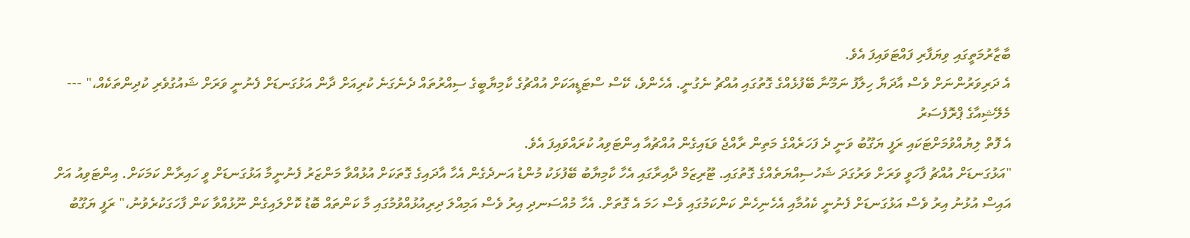ބާޒާރުމަތީގައި ވިޔަފާރި ފައްޓަވައިފަ އެވެ.
އެ ދަރިވަރުންނަށް ވެސް އާދަޔާ ހިލާފު ނަމޫނާ ބޭފުޅެއްގެ ގޮތުގައި އުއްޗު ނެގުނީ. އެހެންވެ، ކޭސް ސްޓަޑީއަކަށް އުއްޗުގެ ކާމިޔާބީގެ ސިއްރުތައް ދެނެގަނެ ކުރިއަށް ދާން އަޅުގަނޑަށް ފެނުނީ ވަރަށް ޝައުގުވެރި ކުދިންތަކެއް،" --- މެލޭޝިއާގެ ޕްރޮފެސަރު
އެ ފޮތް ލިޔުއްވުމަށްޓަކައި ރަފީ ޔަގޫބު ވަނީ ދެ ފަހަރެއްގެ މަތިން ރާއްޖެ ވަޑައިގެން އުއްޗުއާ އިންޓަވިއު ކުރައްވައިފަ އެވެ.
"އަޅުގަނޑަށް އުއްޗު ފާހަވީ ވަރަށް ވަރުގަދަ ޝަހުސިއްޔަތެއްގެ ގޮތުގައި. ޓޫރިޒަމް ދާއިރާގައި އެހާ ކާމިޔާބު ބޭފުޅަކު މުންޑު އަނދެގެން އެހާ އާދައިގެ ގޮތަކަށް އުޅުއްވާ މަންޒަރު ފެނުނީމާ އަޅުގަނޑަށް ވީ ހައިރާން ކަމަކަށް. އިންޓަވިއު އަށް އައިސް އުޅުނު އިރު ވެސް އަޅުގަނޑަށް ފެނުނީ ކެއުމާއި އެހެނިހެން ކަންކަމުގައި ވެސް ހަމަ އެ ގޮތަށް. އެހާ މުއްސަނދި އިރު ވެސް އަމިއްލަ ދިރިއުޅުއްވުމުގައި މާ ކަންތައް ބޮޑު ކޮށްލައިގެން ނޫޅުއްވާ ކަން ފާހަގަކުރެވުނު،" ރަފީ ޔަގޫބު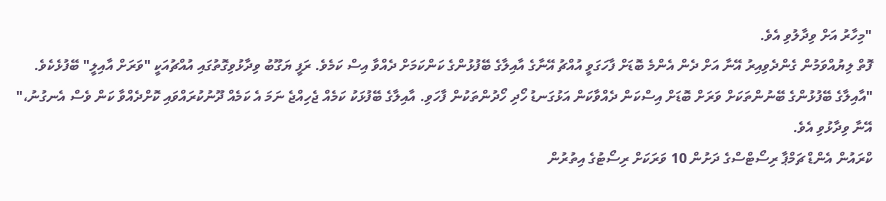"މިހާރު އަށް ވިދާލުވި އެވެ.
ފޮތް ލިޔުއްވަމުން ގެންދެވިއިރު އޭނާ އަށް ދެން އެންމެ ބޮޑަށް ފާހަގަވީ އުއްޗު އޭނާގެ އާއިލާގެ ބޭފުޅުންގެ ކަންކަމަށް ދެއްވާ އިސް ކަމެވެ. ރަފީ ޔަގޫބު ވިދާޅުވިގޮތުގައި އުއްޗުއަކީ "ވަރަށް އާއިލީ" ބޭފުޅެކެވެ.
"އާއިލާގެ ބޭފުޅުންގެ ބޭނުންތަކަށް ވަރަށް ބޮޑަށް އިސްކަން ދެއްވާކަން އަޅުގަނޑު ހޯދި ހޯދުންތަކުން ފާހަވި. އާއިލާގެ ބޭފުޅަކު ކަމެއް ޖެހިއްޖެ ނަމަ އެ ކަމެއް ދޫނުކުރައްވައި ކޮށްދެއްވާ ކަން ވެސް އެނގުނު،" އޭނާ ވިދާޅުވި އެވެ.
ކްރައުން އެންޑް ޗަމްޕާ ރިސޯޓްސްގެ ދަށުން 10 ވަރަކަށް ރިސޯޓުގެ އިތުރުން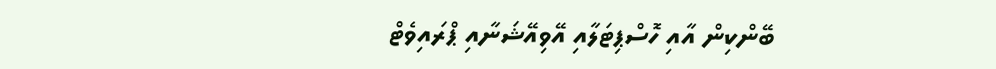ބޭންކިން އާއި ހޮސްޕިޓަލާއި އޭވިއޭޝަނާއި ޕްރައިވެޓް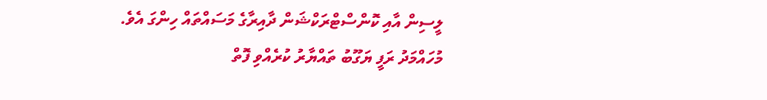ލީސިން އާއި ކޮންސްޓްރަކްޝަން ދާއިރާގެ މަސައްތައް ހިންގަ އެވެ.
މުހައްމަދު ރަފީ ޔަގޫބު ތައްޔާރު ކުރެއްވި ފޮތް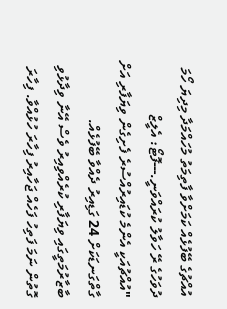އުއްޗުގެ ބޭފުޅެއް ކަމަށްވާ ފާތިމަތު މުހައްމަދާ މިދިޔަ ހޯމަ ދުވަހުގެ ރޭ ހަވާލު ކުރައްވަނީ.---ފޮޓޯ: އެލީޒް
"އުއްޗުއަކީ އެންމެ ކުޑައިރުއްސުރެ ފެށިގެން ވިޔަފާރި އަށް ގާތްގަނޑަކަށް 24 ގަޑިއިރު ދެއްވާ ބޭފުޅެއް. ބާޒާރުމަތީގައި ވިޔަފާރި ކުރެއްވިއިރު ވެސް އޭނާ ވިދާޅުވި ގޮތުން ނަމަ ފަތިހު ފަހެއް ޖަހާއިރު ފިހާރަ ހުޅުއްވާ. ފިހާރަ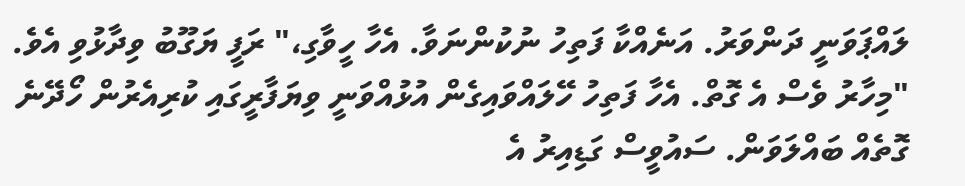ލައްޕަވަނީ ދަންވަރު. އަނެއްކާ ފަތިހު ނުކުންނަވާ. އެހާ ހީވާގި،" ރަފީ ޔަގޫބު ވިދާޅުވި އެވެ.
"މިހާރު ވެސް އެ ގޮތް. އެހާ ފަތިހު ހޭލައްވައިގެން އުޅުއްވަނީ ވިޔަފާރީގައި ކުރިއެރުން ހޯދޭނެ ގޮތެއް ބައްލަވަން. ސައުވީސް ގަޑިއިރު އެ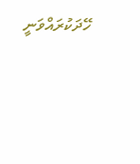ހޭދަކުރައްވަނީ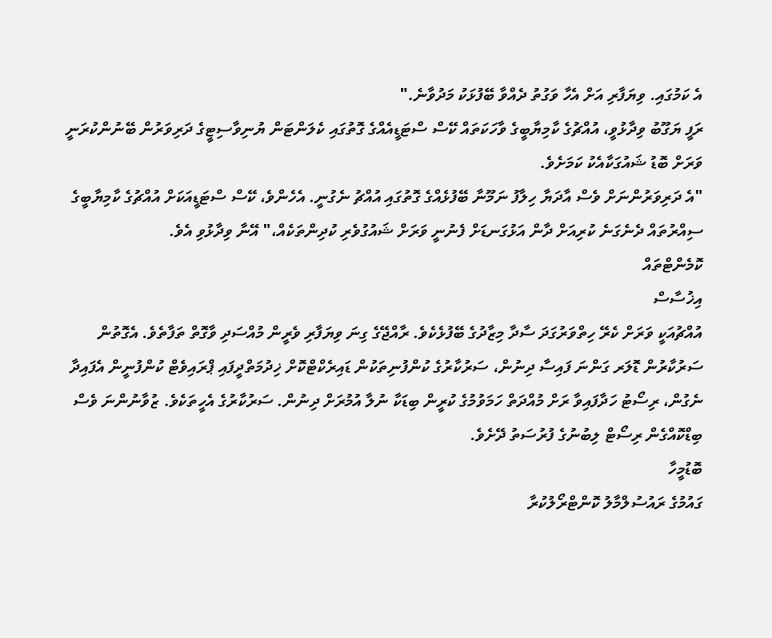އެ ކަމުގައި. ވިޔަފާރި އަށް އެހާ ވަގުތު ދެއްވާ ބޭފުޅަކު މަދުވާނެ."
ރަފީ ޔަގޫބު ވިދާޅުވީ، އުއްޗުގެ ކާމިޔާބީގެ ވާހަކަތައް ކޭސް ސްޓަޑީއެއްގެ ގޮތުގައި ކެލަންޓަން ޔުނިވާސިޓީގެ ދަރިވަރުން ބޭނުންކުރަނީ ވަރަށް ބޮޑު ޝައުގަކާއެކު ކަމަށެވެ.
"އެ ދަރިވަރުންނަށް ވެސް އާދަޔާ ހިލާފު ނަމޫނާ ބޭފުޅެއްގެ ގޮތުގައި އުއްޗު ނެގުނީ. އެހެންވެ، ކޭސް ސްޓަޑީއަކަށް އުއްޗުގެ ކާމިޔާބީގެ ސިއްރުތައް ދެނެގަނެ ކުރިއަށް ދާން އަޅުގަނޑަށް ފެނުނީ ވަރަށް ޝައުގުވެރި ކުދިންތަކެއް،" އޭނާ ވިދާޅުވި އެވެ.
ކޮމެންޓްތައް
އިޚުސާސް
އުއްޗުއަކީ ވަރަށް ކެރޭ ހިތްވަރުގަދަ ސާދާ މިޒާދުގެ ބޭފުޅެކެވެ. ރާއްޖޭގެ ގިނަ ވިޔަފާރި ވެރީން މުއްސަދި ވާގޮތް ތަފާތެވެ. އެގޮތުން ސަރުކާރުން ޑޮލަރ ގަންނަ ފައިސާ ދިނުން، ސަރުކާރުގެ ކުންފުނިތަކުން ޑައިރެކްޓްކޮށް ޚިދުމަތްދީފައި ޕްރައިވެޓް ކުންފުނީން އެފައިދާ ނެގުން، ރިސޯޓު ހަދާފައިވާ ރަށް މުއްދަތް ހަމަވުމުގެ ކުރީން ބިޑަކާ ނުލާ އުމުރަށް ދިނުން. ސަރުކާރުގެ އެހީތަކެވެ. ޒުވާނުންނަ ވެސް ބިޑްކޮއްގެން ރިސޯޓް ލިބުނުގެ ފުރުސަތު ދޭށެވެ.
ބޮޑުމީހާ
ގައުމުގެ ރައުސުލްމާލު ކޮންޓްރޯލުކުރާ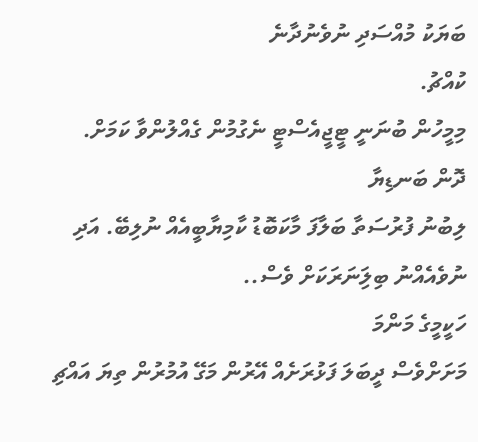ބަޔަކު މުއްސަދި ނުވެނުދާނެ
ކުއްޗު.
މިމީހުން ބުނަނީ ޓީޖީއެސްޓީ ނެގުމުން ގެއްލުންވާ ކަމަށް.
ދޮން ބަނޑިޔާ
ލިބުނު ފުރުސަތާ ބަލާފަ މާކަބޮޑު ކާމިޔާބީއެއް ނުލިބޭ. އަދި ނުވެއެއްނު ބިލިަނަރަކަށް ވެސް..
ހަކީމީގެ މަންމަ
މަށަށްވެސް ދީބަލަ ފަޅުރަށެއް އޭރުން މަގޭ އުމުރުން ތިޔަ އައްޗި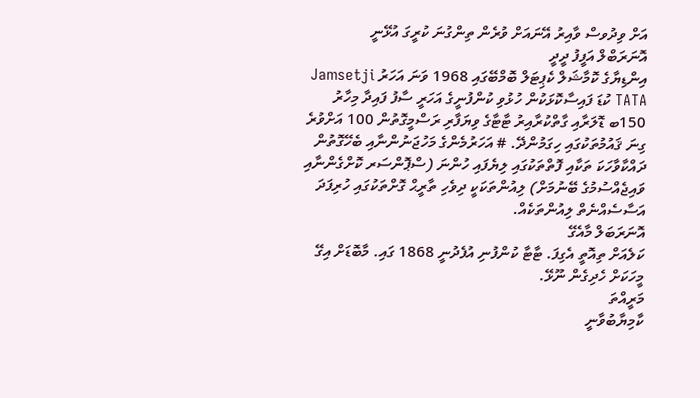އަށް ވިދުވސް ވާއިރު އޭނައަށް ވުރެން ތިންގުނަ ކުރީގަ އުޅޭނީ
އޮނަރަބްލް އަފީފު ދީދީ
އިންޑިޔާގެ ކޮމާޝަލް ކެޕިޓަލް ބޮމްބޭގައި 1968 ވަނަ އަހަރު Jamsetji TATA ކުޑަ ފައިސާކޮޅަކުން ހުޅުވި ކުންފުނީގެ އަހަރީ ސާފު ފައިދާ މިހާރު 150ބ ޑޮލަރާއި ގާތްކުރާއިރު ޓާޓާގެ ވިޔަފާރި ރަސްމީގޮތުން 100 އަށްވުރެ ގިނަ ޤައުމުތަކުގައި ހިގަމުންދޭ. # އަހަރުމެންގެ މަހުޖަނުންނާއި ބެހޭގޮތުން ދައްކާވާހަކަ ތަކާއި ފޮތްތަކުގައި ލިޔެފައި ހުންނަ (ސްޕޮންސަރ ކޮށްގެންނާއި ވައިޖެއްސުމުގެ ބޭނުމަށް) ލިއުންތަކަކީ ދިވެހި ތާރީޙް ގޮށްތަކުގައި ހުރިފަދަ އަސާސެއްނެތް ލިއުންތަކެއް.
އޮނަރަބަލް މާއެގޭ
ކަލެއަށް ތިއޮތީ އެގިފަ. ޓާޓާ ކުންފުނި އުފެދުނީ 1868 ގައި. މާބޮޑަށް އިގޭ މީހަކަށް ހެދިގެން ނޫޅޭ.
މަރީއްތަ
ކާމިޔާބުވާނީ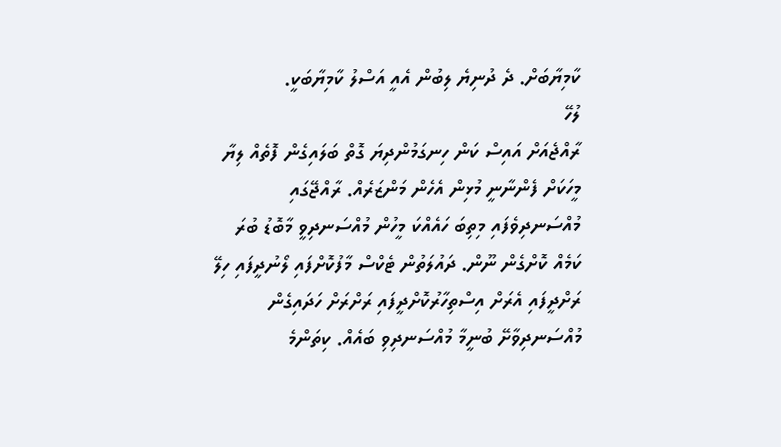ކާމިޔާބަށް. ދެ ދުނިޔެ ލިބުން އެއީ އަސްލު ކާމިޔާބަކީ.
ލުހޭ
ރާއްޖެއަށް އައިސް ކަން ހިނގަމުންދިޔަ ގޮތް ބަލައިގެން ފޮތެއް ލިޔާ މީހަކަށް ފެންނާނީ މުޅިން އެހެން މަންޒަރެއް. ރާއްޖޭގައި މުއްސަނދިވެފައި މިތިބަ ހައެއްކަ މީހުން މުއްސަނދިވީ މާބޮޑު ބުރަ ކަމެއް ކޮށްގެން ނޫން. ދައުލަތުން ޓެކްސް މާފުކޮށްފައި ލޯނުދީފައި ހިލޭ ރަށްދީފައި އެރަށް އިސްތިހާރުކޮށްދީފައި ރަށްރަށް ހަދައިގެން މުއްސަނދިވާށޭ ބުނީމާ މުއްސަނދިވި ބައެއް. ކިތަންމެ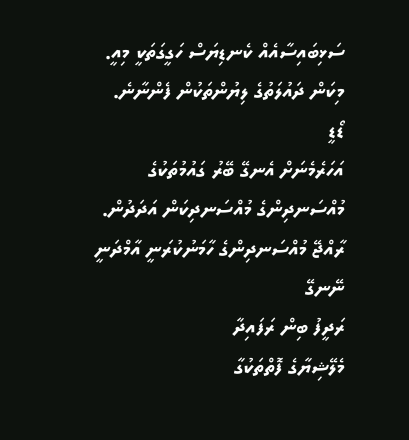ސަޅިބައިސާއެއް ކެނޑިޔަސް ހަގީގަތަކީ މިއީ. މިކަން ދައުލަތުގެ ލިޔުންތަކުން ފެންނާނެ.
ޑޯޑީ
އަހަރެމެނަށް އެނގޭ ބޭރު ގައުމުތަކުގެ މުއްސަނދިންގެ މުއްސަނދިކަން އަދަދުން. ރާއްޖޭ މުއްސަނދިންގެ ހާމަނުކުރަނީ އާމްދަނީ ނޭނގޭ
ރަދީފު ބިން ރަފައިދާ
މެލޭޝިޔާގެ ފޮތްތަކުގާ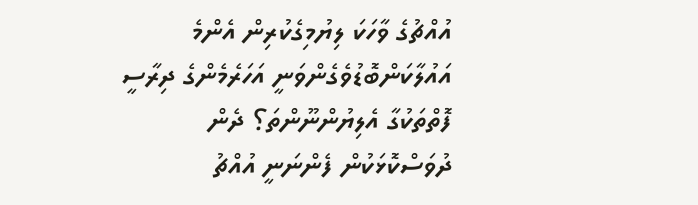އުއްޗުގެ ވާހަކަ ލިޔުމިގެކުރިން އެންމެ އައުލާކަންބޮޑުވެގެންވަނީ އަހަރެމެންގެ ދިރާސީ ފޮތްތަކުގާ އެލިޔުންނޫންތަ؟ ދެން ދުވަސްކޮޅަކުން ފެންނަނީ އުއްޗު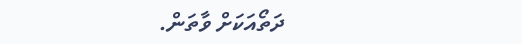ދަތޯއަކަށް ވާތަން.